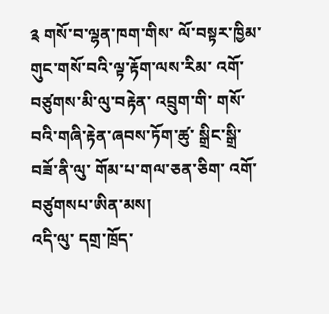༉ གསོ་བ་ལྷན་ཁག་གིས་ ལོ་བསྟར་ཁྱིམ་གུང་གསོ་བའི་ལྟ་རྟོག་ལས་རིམ་ འགོ་བཙུགས་མི་ལུ་བརྟེན་ འབྲུག་གི་ གསོ་བའི་གཞི་རྟེན་ཞབས་ཏོག་ཚུ་ སྒྲིང་སྒྲི་བཟོ་ནི་ལུ་ གོམ་པ་གལ་ཅན་ཅིག་ འགོ་བཙུགསཔ་ཨིན་མས།
འདི་ལུ་ དགྲ་ཁྲོད་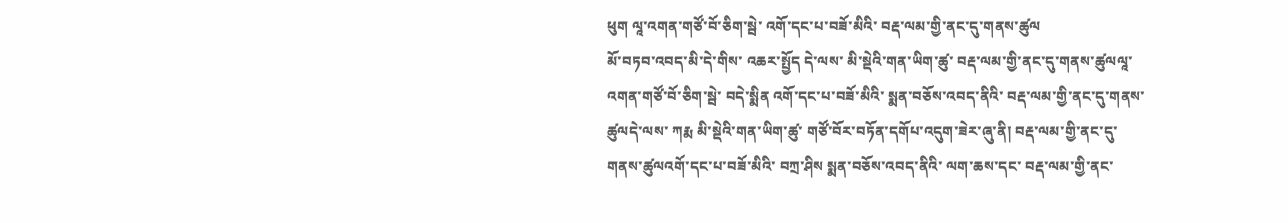ཕུག ལཱ་འགན་གཙོ་བོ་ཅིག་སྦེ་ འགོ་དང་པ་བཟོ་མིའི་ བརྡ་ལམ་གྱི་ནང་དུ་གནས་ཚུལ
མོ་བཏབ་འབད་མི་དེ་གིས་ འཆར་སྤྱོད དེ་ལས་ མི་སྡེའི་གན་ཡིག་ཚུ་ བརྡ་ལམ་གྱི་ནང་དུ་གནས་ཚུལལཱ་འགན་གཙོ་བོ་ཅིག་སྦེ་ བདེ་སྨིན འགོ་དང་པ་བཟོ་མིའི་ སྨན་བཅོས་འབད་ནིའི་ བརྡ་ལམ་གྱི་ནང་དུ་གནས་ཚུལདེ་ལས་ ཀརྨ མི་སྡེའི་གན་ཡིག་ཚུ་ གཙོ་བོར་བཏོན་དགོཔ་འདུག་ཟེར་ཞུ་ནི། བརྡ་ལམ་གྱི་ནང་དུ་གནས་ཚུལའགོ་དང་པ་བཟོ་མིའི་ བཀྲ་ཤིས སྨན་བཅོས་འབད་ནིའི་ ལག་ཆས་དང་ བརྡ་ལམ་གྱི་ནང་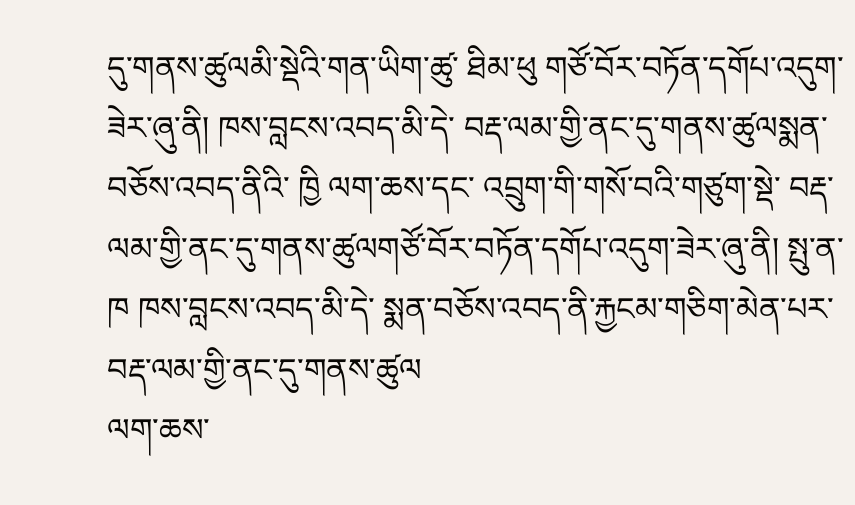དུ་གནས་ཚུལམི་སྡེའི་གན་ཡིག་ཚུ་ ཐིམ་ཕུ གཙོ་བོར་བཏོན་དགོཔ་འདུག་ཟེར་ཞུ་ནི། ཁས་བླངས་འབད་མི་དེ་ བརྡ་ལམ་གྱི་ནང་དུ་གནས་ཚུལསྨན་བཅོས་འབད་ནིའི་ ཁྱི ལག་ཆས་དང་ འབྲུག་གི་གསོ་བའི་གཙུག་སྡེ་ བརྡ་ལམ་གྱི་ནང་དུ་གནས་ཚུལགཙོ་བོར་བཏོན་དགོཔ་འདུག་ཟེར་ཞུ་ནི། སྤུ་ན་ཁ ཁས་བླངས་འབད་མི་དེ་ སྨན་བཅོས་འབད་ནི་རྐྱངམ་གཅིག་མེན་པར་ བརྡ་ལམ་གྱི་ནང་དུ་གནས་ཚུལ
ལག་ཆས་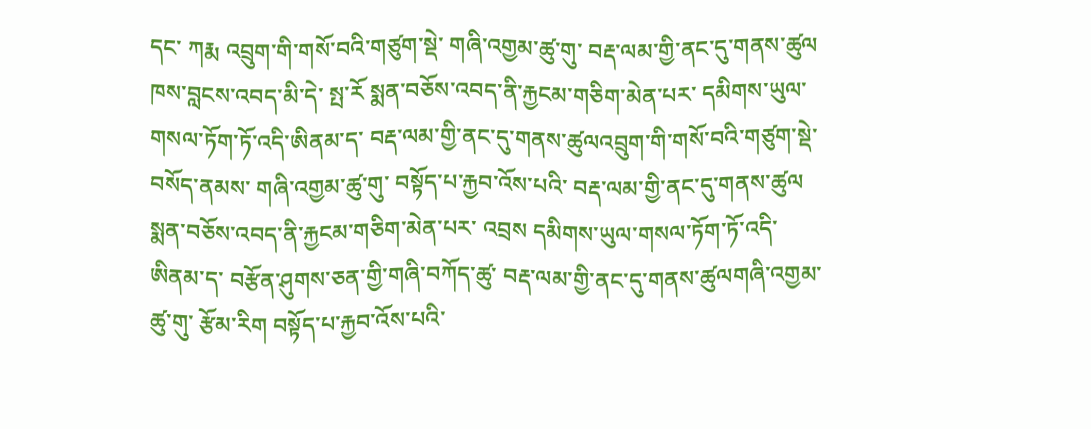དང་ ཀརྨ འབྲུག་གི་གསོ་བའི་གཙུག་སྡེ་ གཞི་འགྱམ་ཚུ་གུ་ བརྡ་ལམ་གྱི་ནང་དུ་གནས་ཚུལ
ཁས་བླངས་འབད་མི་དེ་ སྤ་རོ སྨན་བཅོས་འབད་ནི་རྐྱངམ་གཅིག་མེན་པར་ དམིགས་ཡུལ་གསལ་ཏོག་ཏོ་འདི་ཨིནམ་ད་ བརྡ་ལམ་གྱི་ནང་དུ་གནས་ཚུལའབྲུག་གི་གསོ་བའི་གཙུག་སྡེ་ བསོད་ནམས་ གཞི་འགྱམ་ཚུ་གུ་ བསྟོད་པ་རྐྱབ་འོས་པའི་ བརྡ་ལམ་གྱི་ནང་དུ་གནས་ཚུལ
སྨན་བཅོས་འབད་ནི་རྐྱངམ་གཅིག་མེན་པར་ འབྲས དམིགས་ཡུལ་གསལ་ཏོག་ཏོ་འདི་ཨིནམ་ད་ བརྩོན་ཤུགས་ཅན་གྱི་གཞི་བཀོད་ཚུ་ བརྡ་ལམ་གྱི་ནང་དུ་གནས་ཚུལགཞི་འགྱམ་ཚུ་གུ་ རྩོམ་རིག བསྟོད་པ་རྐྱབ་འོས་པའི་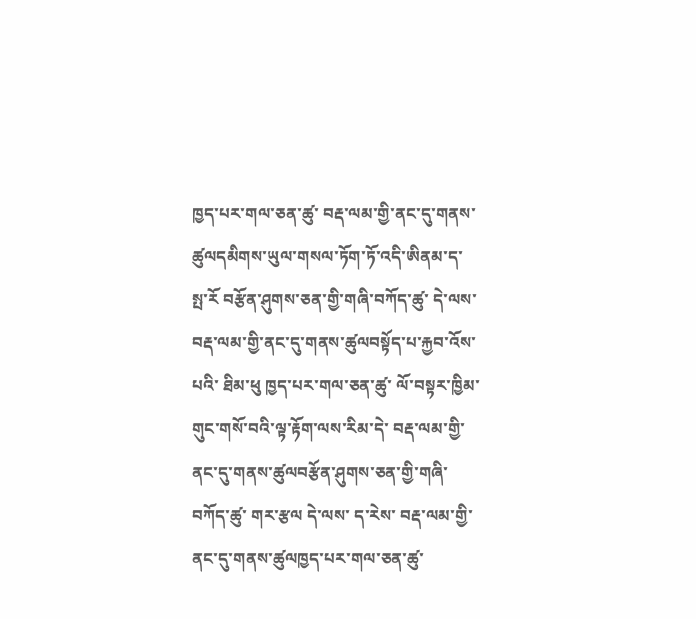ཁྱད་པར་གལ་ཅན་ཚུ་ བརྡ་ལམ་གྱི་ནང་དུ་གནས་ཚུལདམིགས་ཡུལ་གསལ་ཏོག་ཏོ་འདི་ཨིནམ་ད་ སྤ་རོ བརྩོན་ཤུགས་ཅན་གྱི་གཞི་བཀོད་ཚུ་ དེ་ལས་ བརྡ་ལམ་གྱི་ནང་དུ་གནས་ཚུལབསྟོད་པ་རྐྱབ་འོས་པའི་ ཐིམ་ཕུ ཁྱད་པར་གལ་ཅན་ཚུ་ ལོ་བསྟར་ཁྱིམ་གུང་གསོ་བའི་ལྟ་རྟོག་ལས་རིམ་དེ་ བརྡ་ལམ་གྱི་ནང་དུ་གནས་ཚུལབརྩོན་ཤུགས་ཅན་གྱི་གཞི་བཀོད་ཚུ་ གར་རྩལ དེ་ལས་ ད་རེས་ བརྡ་ལམ་གྱི་ནང་དུ་གནས་ཚུལཁྱད་པར་གལ་ཅན་ཚུ་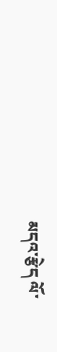མདའ་རྩེད ལོ་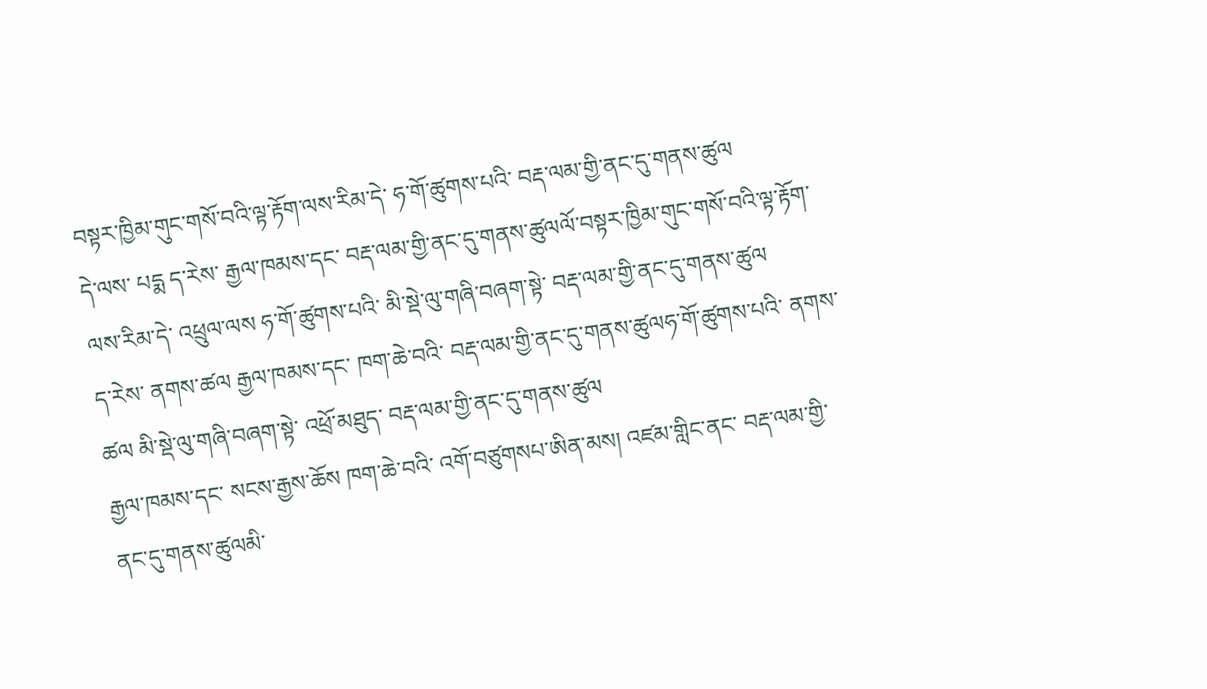བསྟར་ཁྱིམ་གུང་གསོ་བའི་ལྟ་རྟོག་ལས་རིམ་དེ་ ཧ་གོ་ཚུགས་པའི་ བརྡ་ལམ་གྱི་ནང་དུ་གནས་ཚུལ
དེ་ལས་ པདྨ ད་རེས་ རྒྱལ་ཁམས་དང་ བརྡ་ལམ་གྱི་ནང་དུ་གནས་ཚུལལོ་བསྟར་ཁྱིམ་གུང་གསོ་བའི་ལྟ་རྟོག་ལས་རིམ་དེ་ འཕྲུལ་ལས ཧ་གོ་ཚུགས་པའི་ མི་སྡེ་ལུ་གཞི་བཞག་སྟེ་ བརྡ་ལམ་གྱི་ནང་དུ་གནས་ཚུལ
ད་རེས་ ནགས་ཚལ རྒྱལ་ཁམས་དང་ ཁག་ཆེ་བའི་ བརྡ་ལམ་གྱི་ནང་དུ་གནས་ཚུལཧ་གོ་ཚུགས་པའི་ ནགས་ཚལ མི་སྡེ་ལུ་གཞི་བཞག་སྟེ་ འཕྲོ་མཐུད་ བརྡ་ལམ་གྱི་ནང་དུ་གནས་ཚུལ
རྒྱལ་ཁམས་དང་ སངས་རྒྱས་ཆོས ཁག་ཆེ་བའི་ འགོ་བཙུགསཔ་ཨིན་མས། འཛམ་གླིང་ནང་ བརྡ་ལམ་གྱི་ནང་དུ་གནས་ཚུལམི་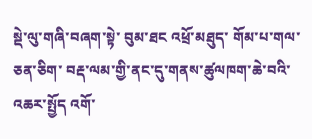སྡེ་ལུ་གཞི་བཞག་སྟེ་ བུམ་ཐང འཕྲོ་མཐུད་ གོམ་པ་གལ་ཅན་ཅིག་ བརྡ་ལམ་གྱི་ནང་དུ་གནས་ཚུལཁག་ཆེ་བའི་ འཆར་སྤྱོད འགོ་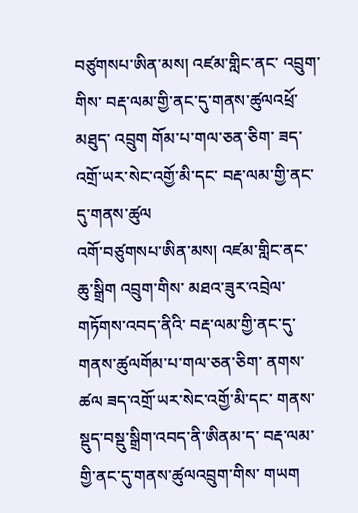བཙུགསཔ་ཨིན་མས། འཛམ་གླིང་ནང་ འབྲུག་གིས་ བརྡ་ལམ་གྱི་ནང་དུ་གནས་ཚུལའཕྲོ་མཐུད་ འབྲུག གོམ་པ་གལ་ཅན་ཅིག་ ཟད་འགྲོ་ཡར་སེང་འགྱོ་མི་དང་ བརྡ་ལམ་གྱི་ནང་དུ་གནས་ཚུལ
འགོ་བཙུགསཔ་ཨིན་མས། འཛམ་གླིང་ནང་ ཆུ་སྒྲིག འབྲུག་གིས་ མཐའ་ཟུར་འབྲེལ་གཏོགས་འབད་ནིའི་ བརྡ་ལམ་གྱི་ནང་དུ་གནས་ཚུལགོམ་པ་གལ་ཅན་ཅིག་ ནགས་ཚལ ཟད་འགྲོ་ཡར་སེང་འགྱོ་མི་དང་ གནས་སྡུད་བསྡུ་སྒྲིག་འབད་ནི་ཨིནམ་ད་ བརྡ་ལམ་གྱི་ནང་དུ་གནས་ཚུལའབྲུག་གིས་ གཡག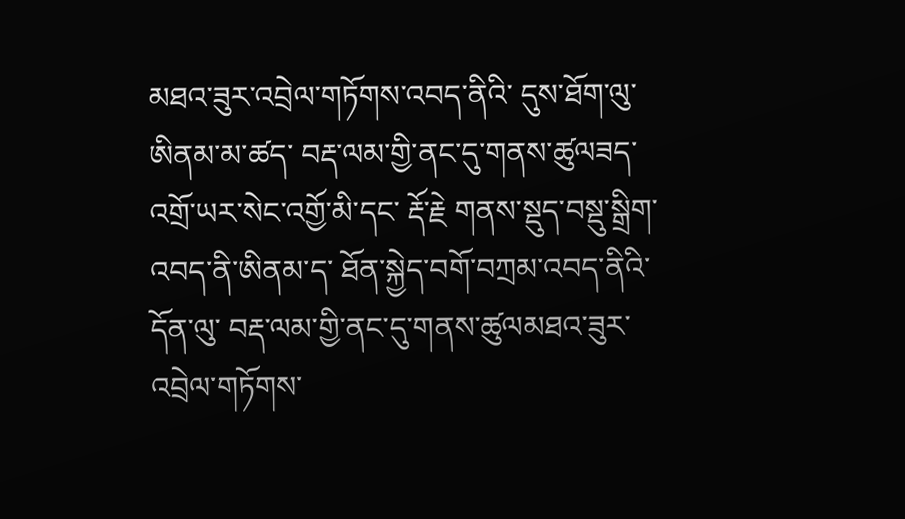མཐའ་ཟུར་འབྲེལ་གཏོགས་འབད་ནིའི་ དུས་ཐོག་ལུ་ཨིནམ་མ་ཚད་ བརྡ་ལམ་གྱི་ནང་དུ་གནས་ཚུལཟད་འགྲོ་ཡར་སེང་འགྱོ་མི་དང་ རྡོ་རྗེ གནས་སྡུད་བསྡུ་སྒྲིག་འབད་ནི་ཨིནམ་ད་ ཐོན་སྐྱེད་བགོ་བཀྲམ་འབད་ནིའི་དོན་ལུ་ བརྡ་ལམ་གྱི་ནང་དུ་གནས་ཚུལམཐའ་ཟུར་འབྲེལ་གཏོགས་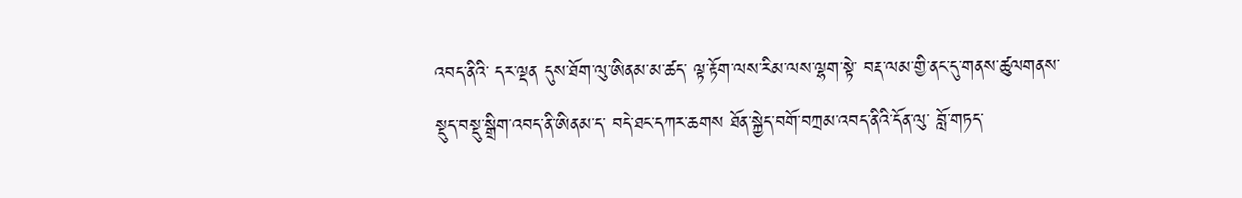འབད་ནིའི་ དར་ལྡན དུས་ཐོག་ལུ་ཨིནམ་མ་ཚད་ ལྟ་རྟོག་ལས་རིམ་ལས་ལྷག་སྟེ་ བརྡ་ལམ་གྱི་ནང་དུ་གནས་ཚུལགནས་སྡུད་བསྡུ་སྒྲིག་འབད་ནི་ཨིནམ་ད་ བདེ་ཐང་དཀར་ཆགས ཐོན་སྐྱེད་བགོ་བཀྲམ་འབད་ནིའི་དོན་ལུ་ བློ་གཏད་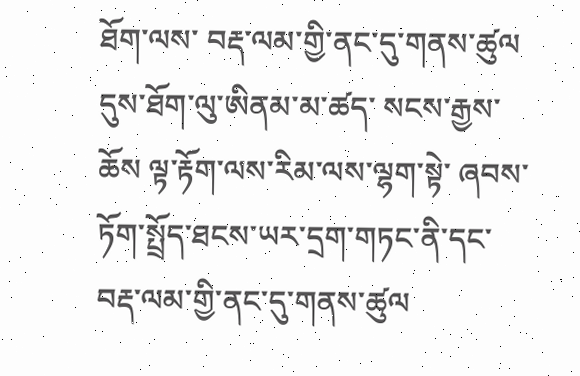ཐོག་ལས་ བརྡ་ལམ་གྱི་ནང་དུ་གནས་ཚུལ
དུས་ཐོག་ལུ་ཨིནམ་མ་ཚད་ སངས་རྒྱས་ཆོས ལྟ་རྟོག་ལས་རིམ་ལས་ལྷག་སྟེ་ ཞབས་ཏོག་སྤྲོད་ཐངས་ཡར་དྲག་གཏང་ནི་དང་ བརྡ་ལམ་གྱི་ནང་དུ་གནས་ཚུལ